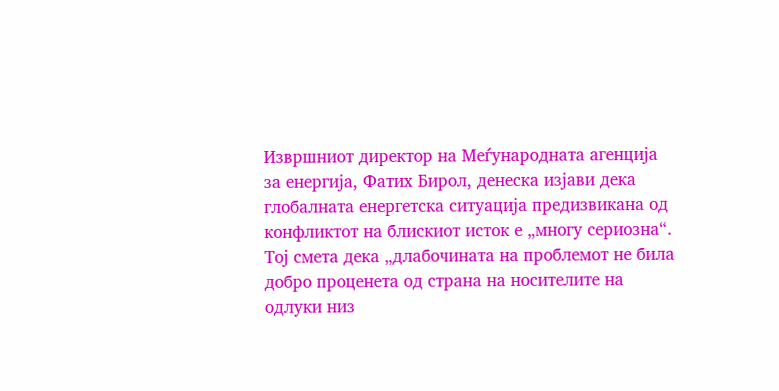Извршниот директор на Меѓународната агенција за енергија, Фатих Бирол, денеска изјави дека глобалната енергетска ситуација предизвикана од конфликтот на блискиот исток е „многу сериозна“.
Тој смета дека „длабочината на проблемот не била добро проценета од страна на носителите на одлуки низ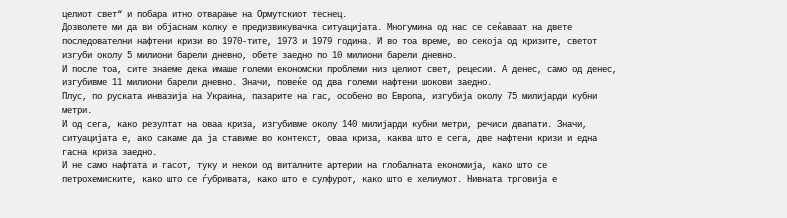целиот свет“ и побара итно отварање на Ормутскиот теснец.
Дозволете ми да ви објаснам колку е предизвикувачка ситуацијата. Многумина од нас се сеќаваат на двете последователни нафтени кризи во 1970-тите, 1973 и 1979 година. И во тоа време, во секоја од кризите, светот изгуби околу 5 милиони барели дневно, обете заедно по 10 милиони барели дневно.
И после тоа, сите знаеме дека имаше големи економски проблеми низ целиот свет, рецесии. А денес, само од денес, изгубивме 11 милиони барели дневно. Значи, повеќе од два големи нафтени шокови заедно.
Плус, по руската инвазија на Украина, пазарите на гас, особено во Европа, изгубија околу 75 милијарди кубни метри.
И од сега, како резултат на оваа криза, изгубивме околу 140 милијарди кубни метри, речиси двапати. Значи, ситуацијата е, ако сакаме да ја ставиме во контекст, оваа криза, каква што е сега, две нафтени кризи и една гасна криза заедно.
И не само нафтата и гасот, туку и некои од виталните артерии на глобалната економија, како што се петрохемиските, како што се ѓубривата, како што е сулфурот, како што е хелиумот. Нивната трговија е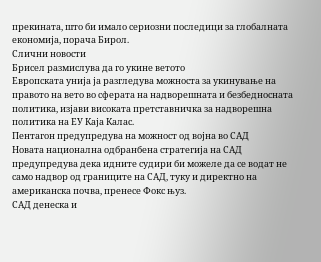прекината, што би имало сериозни последици за глобалната економија, порача Бирол.
Слични новости
Брисел размислува да го укине ветото
Европската унија ја разгледува можноста за укинување на правото на вето во сферата на надворешната и безбедносната политика, изјави високата претставничка за надворешна политика на ЕУ Каја Калас.
Пентагон предупредува на можност од војна во САД
Новата национална одбранбена стратегија на САД предупредува дека идните судири би можеле да се водат не само надвор од границите на САД, туку и директно на американска почва, пренесе Фокс њуз.
САД денеска и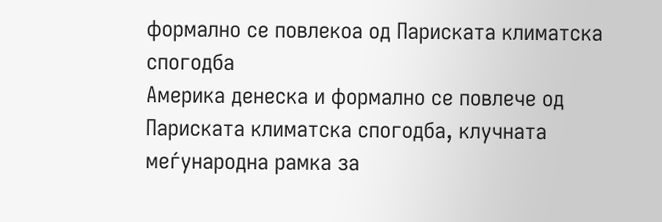формално се повлекоа од Париската климатска спогодба
Америка денеска и формално се повлече од Париската климатска спогодба, клучната меѓународна рамка за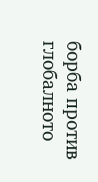борба против глобалното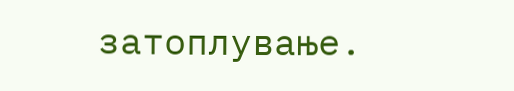затоплување.